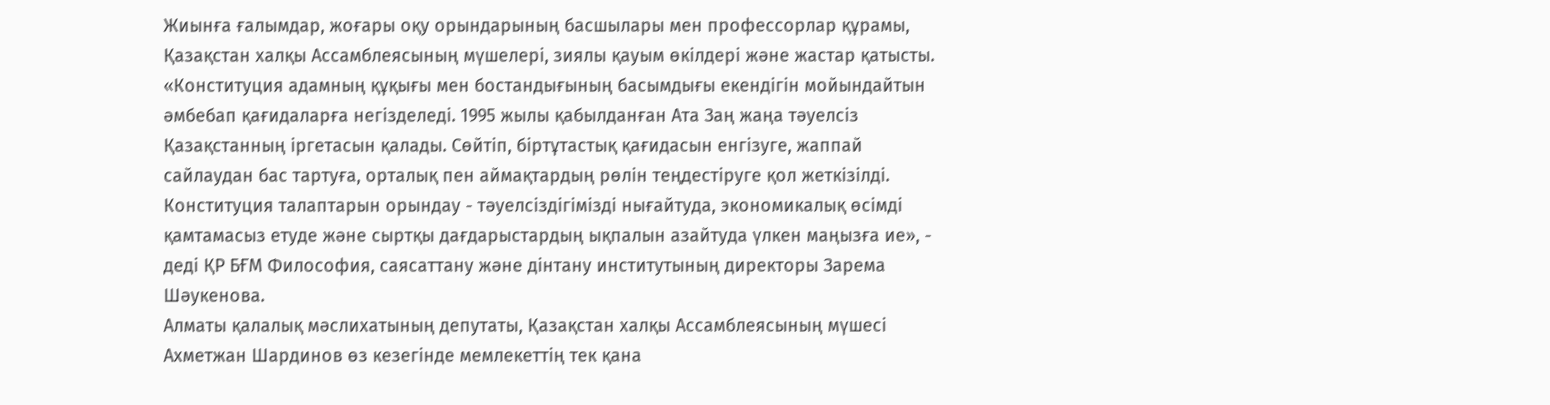Жиынға ғалымдар, жоғары оқу орындарының басшылары мен профессорлар құрамы, Қазақстан халқы Ассамблеясының мүшелері, зиялы қауым өкілдері және жастар қатысты.
«Конституция адамның құқығы мен бостандығының басымдығы екендігін мойындайтын әмбебап қағидаларға негізделеді. 1995 жылы қабылданған Ата Заң жаңа тәуелсіз Қазақстанның іргетасын қалады. Сөйтіп, біртұтастық қағидасын енгізуге, жаппай сайлаудан бас тартуға, орталық пен аймақтардың рөлін теңдестіруге қол жеткізілді. Конституция талаптарын орындау - тәуелсіздігімізді нығайтуда, экономикалық өсімді қамтамасыз етуде және сыртқы дағдарыстардың ықпалын азайтуда үлкен маңызға ие», - деді ҚР БҒМ Философия, саясаттану және дінтану институтының директоры Зарема Шәукенова.
Алматы қалалық мәслихатының депутаты, Қазақстан халқы Ассамблеясының мүшесі Ахметжан Шардинов өз кезегінде мемлекеттің тек қана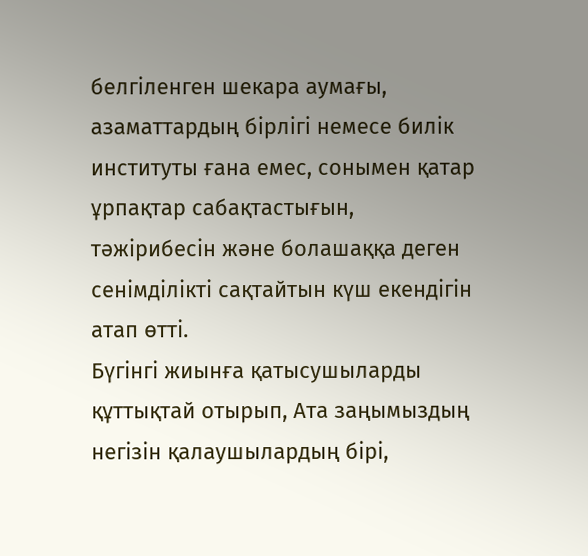белгіленген шекара аумағы, азаматтардың бірлігі немесе билік институты ғана емес, сонымен қатар ұрпақтар сабақтастығын, тәжірибесін және болашаққа деген сенімділікті сақтайтын күш екендігін атап өтті.
Бүгінгі жиынға қатысушыларды құттықтай отырып, Ата заңымыздың негізін қалаушылардың бірі,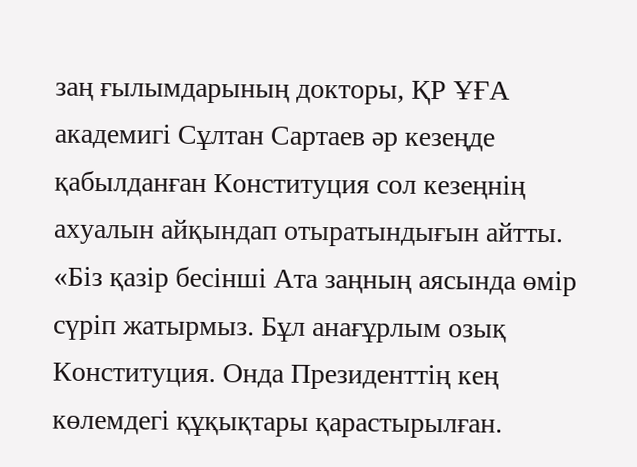заң ғылымдарының докторы, ҚР ҰҒА академигі Сұлтан Сартаев әр кезеңде қабылданған Конституция сол кезеңнің ахуалын айқындап отыратындығын айтты.
«Біз қазір бесінші Ата заңның аясында өмір сүріп жатырмыз. Бұл анағұрлым озық Конституция. Онда Президенттің кең көлемдегі құқықтары қарастырылған.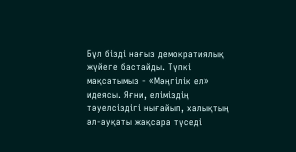Бұл бізді нағыз демократиялық жүйеге бастайды. Түпкі мақсатымыз - «Мәңгілік ел» идеясы. Яғни, еліміздің тәуелсіздігі нығайып, халықтың әл-ауқаты жақсара түседі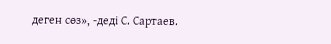деген сөз», -деді С. Сартаев.